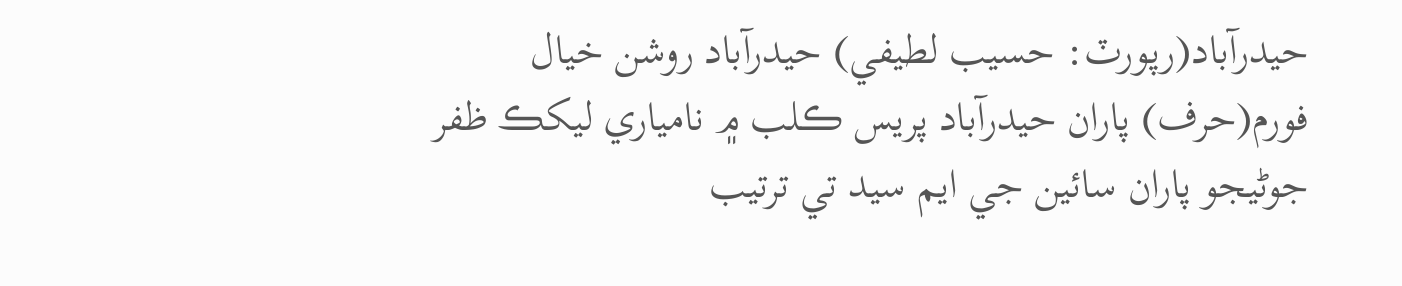حيدرآباد(رپورٽ: حسيب لطيفي) حيدرآباد روشن خيال فورم(حرف) پاران حيدرآباد پريس ڪلب ۾ نامياري ليکڪ ظفر جوڻيجو پاران سائين جي ايم سيد تي ترتيب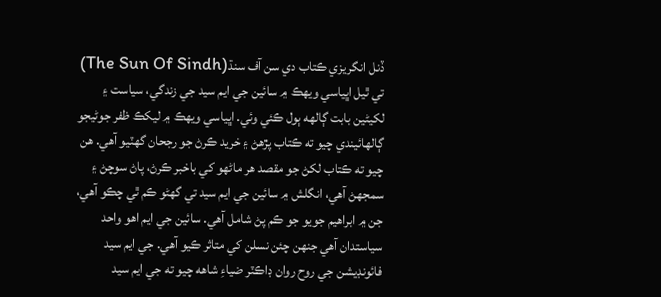ڏنل انگريزي ڪتاب دي سن آف سنڌ(The Sun Of Sindh) تي ٿيل اڀياسي ويهڪ ۾ سائين جي ايم سيد جي زندگي، سياست ۽ لکيڻين بابت ڳالهه ٻول ڪئي وئي. اڀياسي ويهڪ ۾ ليکڪ ظفر جوڻيجو ڳالهائيندي چيو ته ڪتاب پڙهڻ ۽ خريد ڪرڻ جو رجحان گهٽيو آهي. هن چيو ته ڪتاب لکڻ جو مقصد هر ماڻهو کي باخبر ڪرڻ، پاڻ سوچڻ ۽ سمجهڻ آهي، انگلش ۾ سائين جي ايم سيد تي گهڻو ڪم ٿي چڪو آهي، جن ۾ ابراهيم جويو جو ڪم پڻ شامل آهي. سائين جي ايم اهو واحد سياستدان آهي جنهن چئن نسلن کي متاثر ڪيو آهي. جي ايم سيد فائونڊيشن جي روح روان ڊاڪٽر ضياءِ شاهه چيو ته جي ايم سيد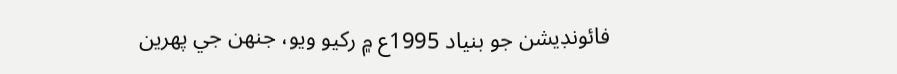فائونڊيشن جو بنياد 1995ع ۾ رکيو ويو، جنهن جي پهرين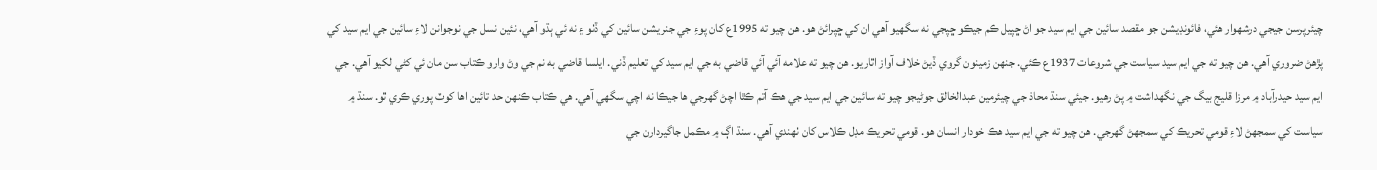چيئرپرسن جيجي درشهوار هئي، فائونڊيشن جو مقصد سائين جي ايم سيد جو اڻ ڇپيل ڪم جيڪو ڇپجي نه سگهيو آهي ان کي ڇپرائڻ هو. هن چيو ته 1995ع کان پوءِ جي جنريشن سائين کي ڏٺو ۽ نه ئي ٻڌو آهي، نئين نسل جي نوجوانن لاءِ سائين جي ايم سيد کي پڙهڻ ضروري آهي. هن چيو ته جي ايم سيد سياست جي شروعات 1937ع ڪئي. جنهن زمينون گروي ڏيڻ خلاف آواز اٿاريو. هن چيو ته علامه آئي آئي قاضي به جي ايم سيد کي تعليم ڏني. ايلسا قاضي به نم جي وڻ وارو ڪتاب سن مان ئي کڻي لکيو آهي. جي ايم سيد حيدرآباد ۾ مرزا قليج بيگ جي نگهداشت ۾ پڻ رهيو. جيئي سنڌ محاذ جي چيئرمين عبدالخالق جوڻيجو چيو ته سائين جي ايم سيد جي هڪ آتم ڪٿا اچڻ گهرجي ها جيڪا نه اچي سگهي آهي. هي ڪتاب ڪنهن حد تائين اها کوٽ پوري ڪري ٿو. سنڌ ۾ سياست کي سمجهڻ لاءِ قومي تحريڪ کي سمجهڻ گهرجي. هن چيو ته جي ايم سيد هڪ خودار انسان هو. قومي تحريڪ مڊل ڪلاس کان ٺهندي آهي. سنڌ اڳ ۾ مڪمل جاگيردارن جي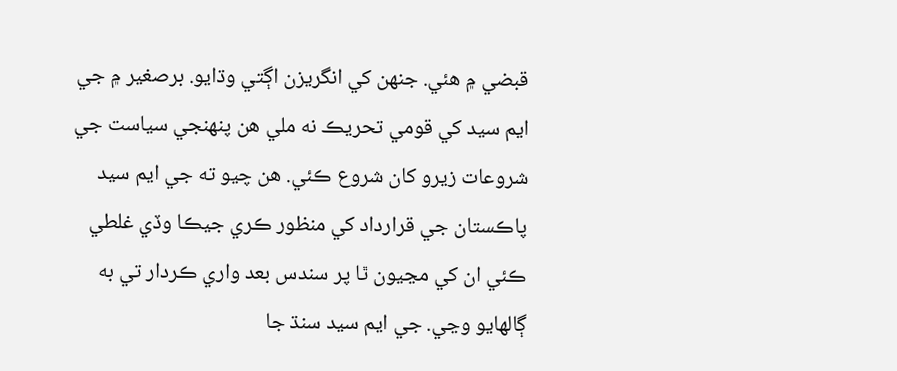قبضي ۾ هئي. جنهن کي انگريزن اڳتي وڌايو. برصغير ۾ جي ايم سيد کي قومي تحريڪ نه ملي هن پنهنجي سياست جي شروعات زيرو کان شروع ڪئي. هن چيو ته جي ايم سيد پاڪستان جي قرارداد کي منظور ڪري جيڪا وڏي غلطي ڪئي ان کي مڃيون ٿا پر سندس بعد واري ڪردار تي به ڳالهايو وڃي. جي ايم سيد سنڌ جا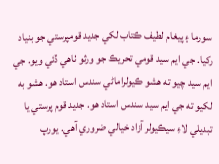سورما ۽ پيغام لطيف ڪتاب لکي جديد قومپرستي جو بنياد رکيا. جي ايم سيد قومي تحريڪ جو ورثو ٺاهي ڏئي ويو. جي ايم سيد چيو ته هشو ڪيولراماڻي سندس استاد هو. هشو به لکيو ته جي ايم سيد سندس استاد هو. جديد قوم پرستي يا تبديلي لاءِ سيڪيولر آزاد خيالي ضروري آهي. يورپ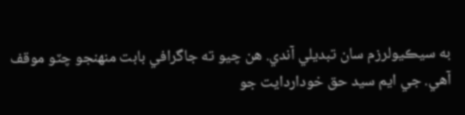به سيڪيولرزم سان تبديلي آندي. هن چيو ته جاگرافي بابت منهنجو چٽو موقف آهي. جي ايم سيد حق خوداردايت جو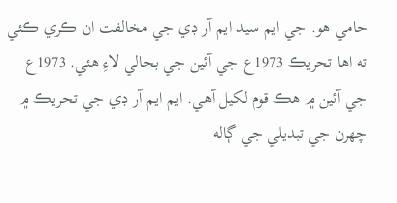حامي هو. جي ايم سيد ايم آر ڊي جي مخالفت ان ڪري ڪئي ته اها تحريڪ 1973ع جي آئين جي بحالي لاءِ هئي. 1973ع جي آئين ۾ هڪ قوم لکيل آهي. ايم ايم آر ڊي جي تحريڪ ۾ چهرن جي تبديلي جي ڳاله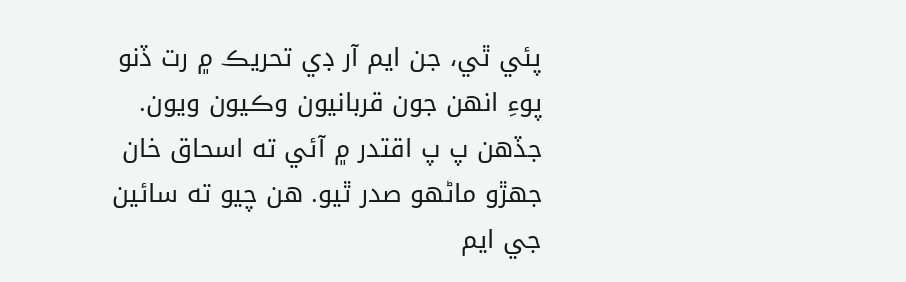پئي ٿي، جن ايم آر ڊي تحريڪ ۾ رت ڏنو پوءِ انهن جون قربانيون وڪيون ويون. جڏهن پ پ اقتدر ۾ آئي ته اسحاق خان جهڙو ماڻهو صدر ٿيو. هن چيو ته سائين جي ايم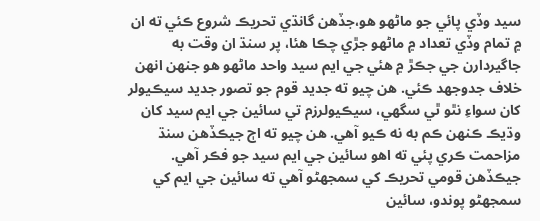سيد وڏي پائي جو ماڻهو هو،جڏهن گانڌي تحريڪ شروع ڪئي ته ان ۾ تمام وڏي تعداد ۾ ماڻهو جڙي چڪا هئا، پر سنڌ ان وقت به جاگيردارن جي جڪڙ ۾ هئي جي ايم سيد واحد ماڻهو هو جنهن انهن خلاف جدوجهد ڪئي. هن چيو ته جديد قوم جو تصور جديد سيڪيولر کان سواءِ نٿو ٿي سگهي، سيڪيولرزم تي سائين جي ايم سيد کان وڌيڪ ڪنهن ڪم به نه ڪيو آهي. هن چيو ته اڄ جيڪڏهن سنڌ مزاحمت ڪري پئي ته اهو سائين جي ايم سيد جو فڪر آهي. جيڪڏهن قومي تحريڪ کي سمجهڻو آهي ته سائين جي ايم کي سمجهڻو پوندو، سائين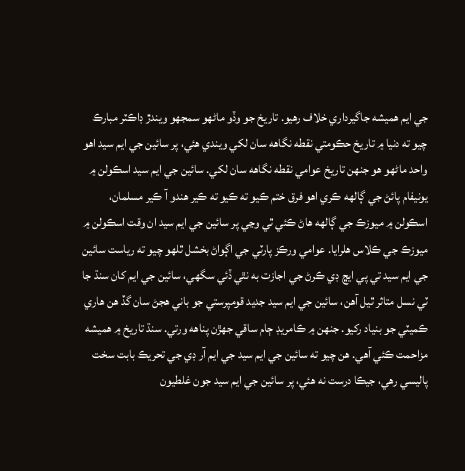جي ايم هميشه جاگيرداري خلاف رهيو. تاريخ جو وڏو ماڻهو سمجهو ويندڙ ڊاڪٽر مبارڪ چيو ته دنيا ۾ تاريخ حڪومتي نقطه نگاهه سان لکي ويندي هئي، پر سائين جي ايم سيد اهو واحد ماڻهو هو جنهن تاريخ عوامي نقطه نگاهه سان لکي. سائين جي ايم سيد اسڪولن ۾ يونيفام پائڻ جي ڳالهه ڪري اهو فرق ختم ڪيو ته ڪيو ته ڪير هندو آ ڪير مسلمان، اسڪولن ۾ ميوزڪ جي ڳالهه هاڻ ڪئي ٿي وڃي پر سائين جي ايم سيد ان وقت اسڪولن ۾ ميوزڪ جي ڪلاس هلرايا. عوامي ورڪز پارٽي جي اڳواڻ بخشل ٿلهو چيو ته رياست سائين جي ايم سيد تي پي ايڇ ڊي ڪرڻ جي اجازت به نٿي ڏئي سگهي، سائين جي ايم کان سنڌ جا ٽي نسل متاثر ٿيل آهن، سائين جي ايم سيد جديد قومپرستي جو باني هجڻ سان گڏ هن هاري ڪميٽي جو بنياد رکيو. جنهن ۾ ڪامريڊ ڄام ساقي جهڙن پناهه ورتي. سنڌ تاريخ ۾ هميشه مزاحمت ڪئي آهي. هن چيو ته سائين جي ايم سيد جي ايم آر ڊي جي تحريڪ بابت سخت پاليسي رهي، جيڪا درست نه هئي، پر سائين جي ايم سيد جون غلطيون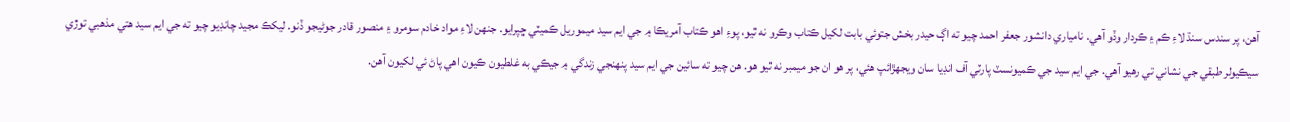آهن، پر سندس سنڌ لاءِ ڪم ۽ ڪردار وڏو آهي. نامياري دانشور جعفر احمد چيو ته اڳ حيدر بخش جتوئي بابت لکيل ڪتاب وڪرو نه ٿيو، پوءِ اهو ڪتاب آمريڪا ۾ جي ايم سيد ميموريل ڪميٽي ڇپرايو. جنهن لاءِ مواد خادم سومرو ۽ منصور قادر جوڻيجو ڏنو. ليکڪ مجيد چانڊيو چيو ته جي ايم سيد هتي مذهبي توڙي سيڪيولر طبقي جي نشاني تي رهيو آهي. جي ايم سيد جي ڪميونسٽ پارٽي آف انڊيا سان ويجهڙائپ هئي، پر هو ان جو ميمبر نه ٿيو هو. هن چيو ته سائين جي ايم سيد پنهنجي زندگي ۾ جيڪي به غلطيون ڪيون اهي پاڻ ئي لکيون آهن.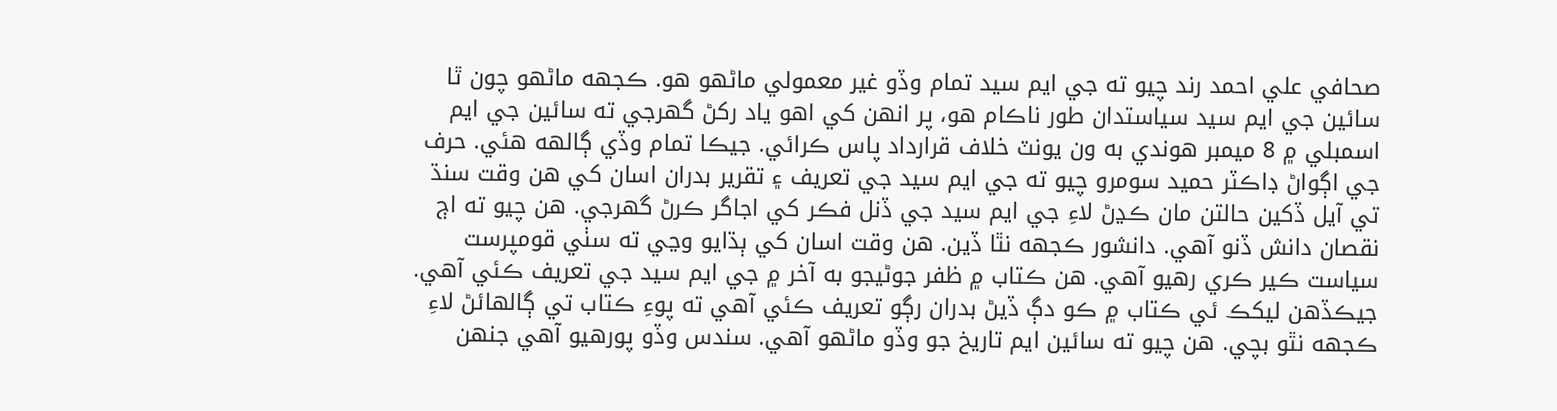صحافي علي احمد رند چيو ته جي ايم سيد تمام وڏو غير معمولي ماڻهو هو. ڪجهه ماڻهو چون ٿا سائين جي ايم سيد سياستدان طور ناڪام هو، پر انهن کي اهو ياد رکڻ گهرجي ته سائين جي ايم اسمبلي ۾ 8 ميمبر هوندي به ون يونٽ خلاف قرارداد پاس ڪرائي. جيڪا تمام وڏي ڳالهه هئي. حرف جي اڳواڻ ڊاڪٽر حميد سومرو چيو ته جي ايم سيد جي تعريف ۽ تقرير بدران اسان کي هن وقت سنڌ تي آيل ڏکين حالتن مان ڪڍڻ لاءِ جي ايم سيد جي ڏنل فڪر کي اجاگر ڪرڻ گهرجي. هن چيو ته اڄ نقصان دانش ڏنو آهي. دانشور ڪجهه نٿا ڏين. هن وقت اسان کي ٻڌايو وڃي ته سٺي قومپرست سياست ڪير ڪري رهيو آهي. هن ڪتاب ۾ ظفر جوڻيجو به آخر ۾ جي ايم سيد جي تعريف ڪئي آهي. جيڪڏهن ليکڪ ئي ڪتاب ۾ ڪو دڳ ڏيڻ بدران رڳو تعريف ڪئي آهي ته پوءِ ڪتاب تي ڳالهائڻ لاءِ ڪجهه نٿو بچي. هن چيو ته سائين ايم تاريخ جو وڏو ماڻهو آهي. سندس وڏو پورهيو آهي جنهن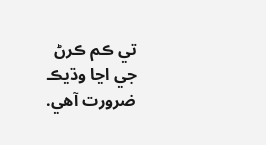تي ڪم ڪرڻ جي اڃا وڌيڪ ضرورت آهي.